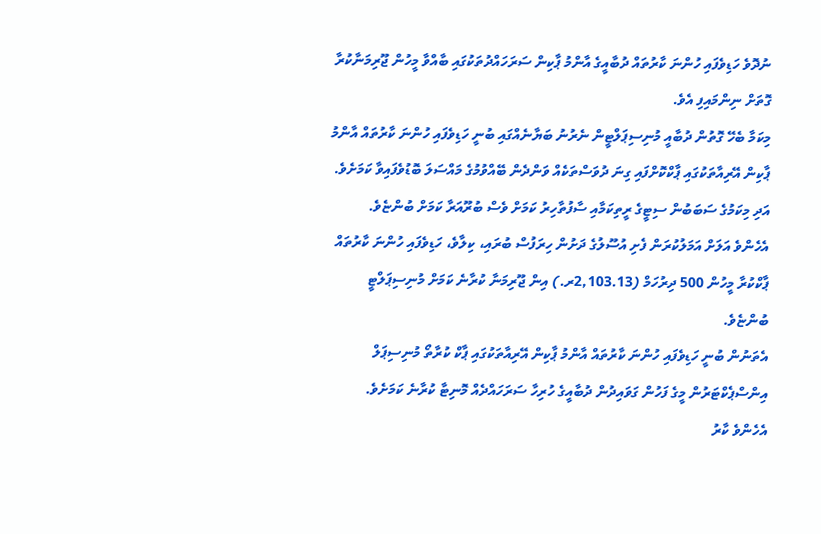ނުދޮވެ ހަޑިވެފައި ހުންނަ ކާރުތައް ދުބާއީގެ އާންމު ޕާކިން ސަރަހައްދުތަކުގައި ބާއްވާ މީހުން ޖޫރިމަނާކުރާ ގޮތަށް ނިންމައިފި އެވެ.
މިކަމާ ބެހޭ ގޮތުން ދުބާއީ މުނިސިޕަލްޓީން ނެރުނު ބަޔާނެއްގައި ބުނީ ހަޑިވެފައި ހުންނަ ކާރުތައް އާންމު ޕާކިން އޭރިއާތަކުގައި ޕާކްކޮށްފައި ގިނަ ދުވަސްތަކެއް ވަންދެން ބޭއްވުމުގެ މައްސަލަ ބޮޑުވެފައިވާ ކަމަށެވެ. އަދި މިކަމުގެ ސަބަބުން ސިޓީގެ ރީތިކަމާއި ސާފުތާހިރު ކަމަށް ވެސް ބުރޫއަރާ ކަމަށް ބުންޏެވެ.
އެހެންވެ އަލަށް އަމަލުކުރަން ފެށި އުސޫލުގެ ދަށުން ހިރަފުސް ބުރައި، ކިލާވެ، ހަޑިވެފައި ހުންނަ ކާރުތައް ޕާކްކުރާ މީހުން 500 ދިރުހަމް (2,103.13ރ.) އިން ޖޫރިމަނާ ކުރާނެ ކަމަށް މުނިސިޕަލްޓީ ބުންޏެވެ.
އެތަނުން ބުނީ ހަޑިވެފައި ހުންނަ ކާރުތައް އާންމު ޕާކިން އޭރިއާތަކުގައި ޕާކް ކުރާތޯ މުނިސިޕަލް އިންސްޕެކްޓަރުން މީގެ ފަހުން ގަވައިދުން ދުބާއީގެ ހުރިހާ ސަރަހައްދެއް މޮނިޓާ ކުރާނެ ކަމަށެވެ.
އެހެންވެ ކާރު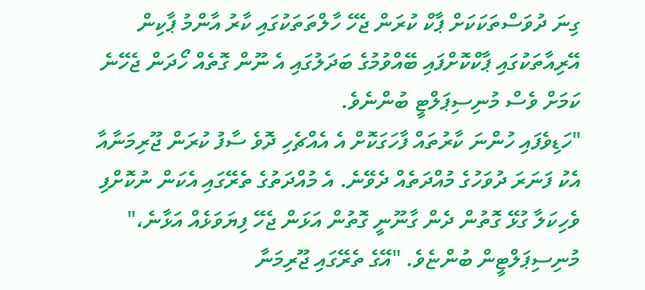ގިނަ ދުވަސްތަކަކަށް ޕާކް ކުރަން ޖެހޭ ހާލްތަތަކުގައި ކާރު އާންމު ޕާކިން އޭރިއާތަކުގައި ޕާކްކޮށްފައި ބޭއްވުމުގެ ބަދަލުގައި އެ ނޫން ގޮތެއް ހޯދަން ޖެހޭނެ ކަމަށް ވެސް މުނިސިޕަލްޓީ ބުންނެވެ.
"ހަޑިވެފައި ހުންނަ ކާރުތައް ފާހަގަކޮށް އެ އެއްޗެހި ދޮވެ ސާފު ކުރަން ޖޫރިމަނާއާ އެކު ފަނަރަ ދުވަހުގެ މުއްދަތެއް ދެވޭނެ. އެ މުއްދަތުގެ ތެރޭގައި އެކަން ނުކޮށްފި ވެހިކަލާ ގުޅޭ ގޮތުން ދެން ގާނޫނީ ގޮތުން އަޅަން ޖެހޭ ފިޔަވަޅެއް އަޅާނެ،" މުނިސިޕަލްޓީން ބުންޏެވެ. "އޭގެ ތެރޭގައި ޖޫރިމަނާ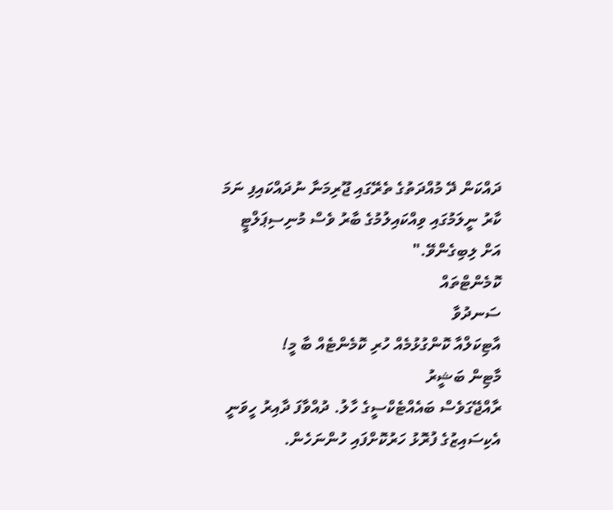ދައްކަން ދޭ މުއްދަތުގެ ތެރޭގައި ޖޫރިމަނާ ނުދައްކައިފި ނަމަ ކާރު ނީލަމުގައި ވިއްކައިލުމުގެ ބާރު ވެސް މުނިސިޕަލްޓީ އަށް ލިބިގެންވޭ."
ކޮމެންޓްތައް
ސަނދުވާ
އާޓިކަލްއާ ކޮންގުޅުމެއް ހުރި ކޮމެންޓެއް ބާ މީ!
މާޓިން ބަޝީރު
ރާއްޖޭގަވެސް ބައެއްޓެކްސީގެ ހާލު. ދުއްވާފަ ދާއިރު ހީވަނީ އެކިސައިޒުގެ ފުރޮޅު ހަރުކޮށްފައި ހުންނަހެން.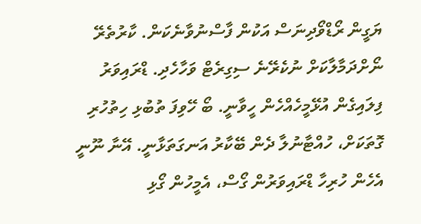ޔަގީން ރޯޑްވޯދިނަސް އަކުން ފާސްނުވާނެކަން. ކާރުތެރޭ ނޯށްދަމާލާކަށް ނުކެރޭނެ ސިގިރެޓް ވަހާހެދި. ޑްރައިވަރު ފިލައިގެން އުޅޭމީހެއްހެން ހީވާނީ. ބޯ ހޭވިފަ ތުބުޅި ހިތުހުރި ގޮތަކަށް، ހުއްޓާނުލާ ދެން ބޭކާރު އަނގަތަޅާނީ. އޭނާ ނޫނީ އެހެން ހުރިހާ ޑްރައިވަރުން ގޯސް، އެމީހުން ގޯޅި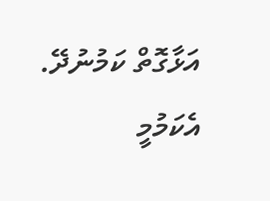އަޅާގޮތް ކަމުނުދޭ. އެކަމުމީ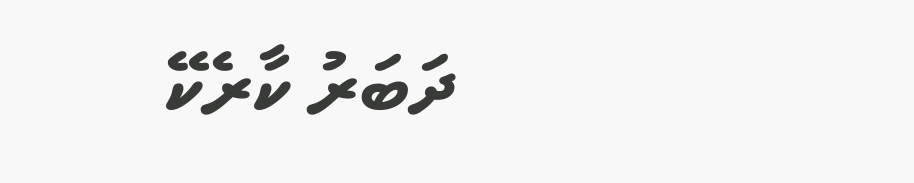ދަބަރު ކާރެކޭ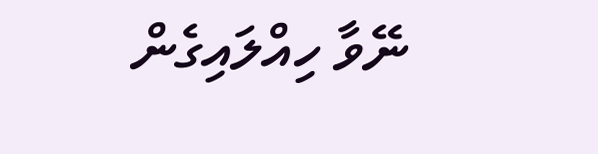ނޭވާ ހިއްލައިގެން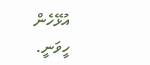އުޅޭހެން ހީވަނީ.